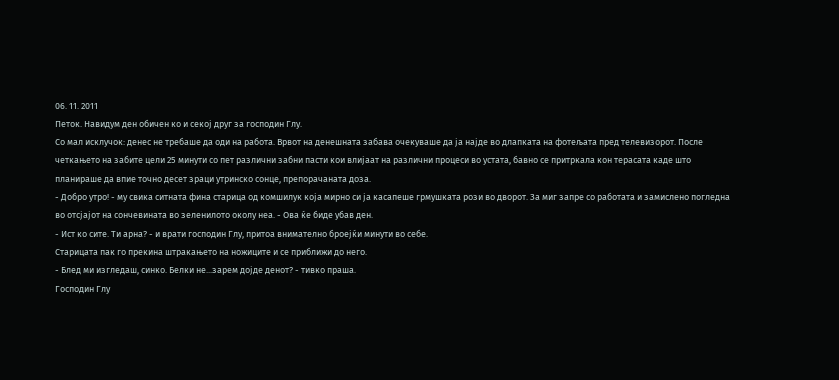06. 11. 2011
Петок. Навидум ден обичен ко и секој друг за господин Глу.
Со мал исклучок: денес не требаше да оди на работа. Врвот на денешната забава очекуваше да ја најде во длапката на фотељата пред телевизорот. После четкањето на забите цели 25 минути со пет различни забни пасти кои влијаат на различни процеси во устата, бавно се притркала кон терасата каде што планираше да впие точно десет зраци утринско сонце, препорачаната доза.
- Добро утро! - му свика ситната фина старица од комшилук која мирно си ја касапеше грмушката рози во дворот. За миг запре со работата и замислено погледна во отсјајот на сончевината во зеленилото околу неа. - Ова ќе биде убав ден.
- Ист ко сите. Ти арна? - и врати господин Глу, притоа внимателно броејќи минути во себе.
Старицата пак го прекина штракањето на ножиците и се приближи до него.
- Блед ми изгледаш, синко. Белки не...зарем дојде денот? - тивко праша.
Господин Глу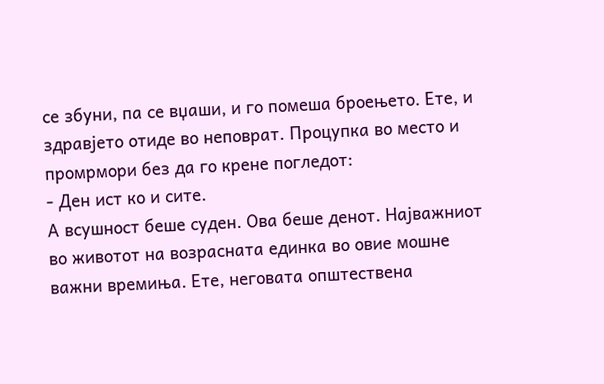се збуни, па се вџаши, и го помеша броењето. Ете, и здравјето отиде во неповрат. Процупка во место и промрмори без да го крене погледот:
- Ден ист ко и сите.
А всушност беше суден. Ова беше денот. Најважниот во животот на возрасната единка во овие мошне важни времиња. Ете, неговата општествена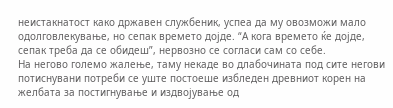неистакнатост како државен службеник, успеа да му овозможи мало одолговлекување, но сепак времето дојде. “А кога времето ќе дојде, сепак треба да се обидеш”, нервозно се согласи сам со себе.
На негово големо жалење, таму некаде во длабочината под сите негови потиснувани потреби се уште постоеше избледен древниот корен на желбата за постигнување и издвојување од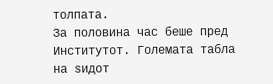толпата.
За половина час беше пред Институтот. Големата табла на ѕидот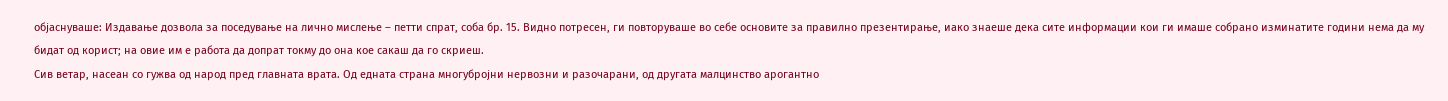објаснуваше: Издавање дозвола за поседување на лично мислење – петти спрат, соба бр. 15. Видно потресен, ги повторуваше во себе основите за правилно презентирање, иако знаеше дека сите информации кои ги имаше собрано изминатите години нема да му бидат од корист; на овие им е работа да допрат токму до она кое сакаш да го скриеш.
Сив ветар, насеан со гужва од народ пред главната врата. Од едната страна многубројни нервозни и разочарани, од другата малцинство арогантно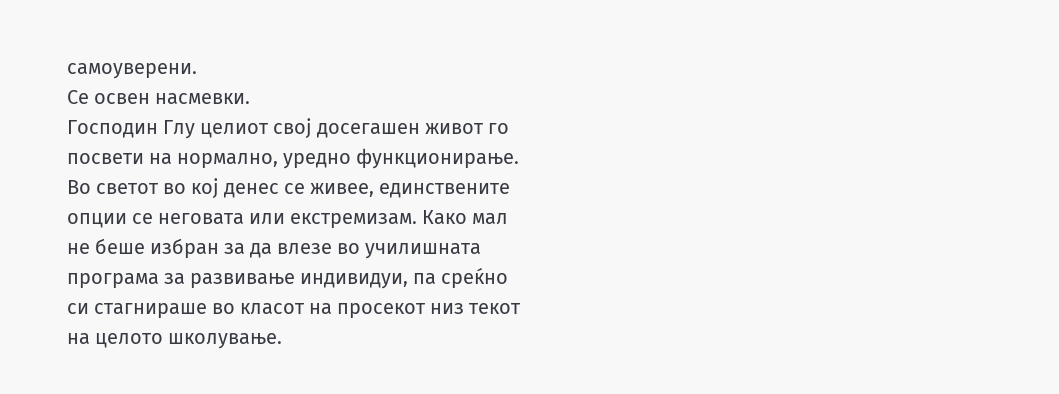самоуверени.
Се освен насмевки.
Господин Глу целиот свој досегашен живот го посвети на нормално, уредно функционирање. Во светот во кој денес се живее, единствените опции се неговата или екстремизам. Како мал не беше избран за да влезе во училишната програма за развивање индивидуи, па среќно си стагнираше во класот на просекот низ текот на целото школување.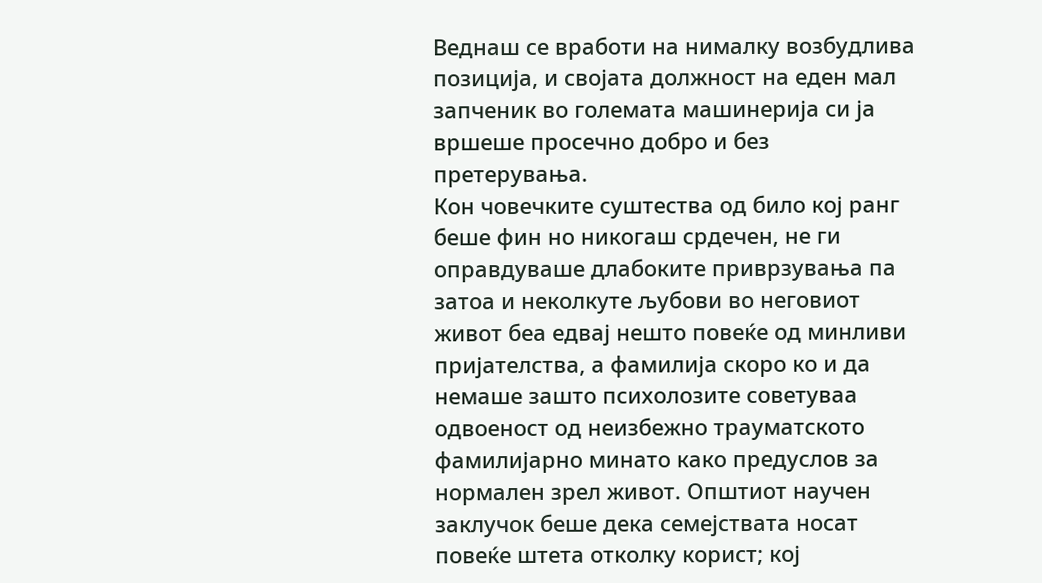Веднаш се вработи на нималку возбудлива позиција, и својата должност на еден мал запченик во големата машинерија си ја вршеше просечно добро и без претерувања.
Кон човечките суштества од било кој ранг беше фин но никогаш срдечен, не ги оправдуваше длабоките приврзувања па затоа и неколкуте љубови во неговиот живот беа едвај нешто повеќе од минливи пријателства, а фамилија скоро ко и да немаше зашто психолозите советуваа одвоеност од неизбежно трауматското фамилијарно минато како предуслов за нормален зрел живот. Општиот научен заклучок беше дека семејствата носат повеќе штета отколку корист; кој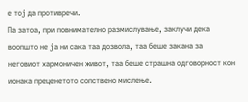е тој да противречи.
Па затоа, при повнимателно размислување, заклучи дека воопшто не ја ни сака таа дозвола, таа беше закана за неговиот хармоничен живот, таа беше страшна одговорност кон ионака преценетото сопствено мислење.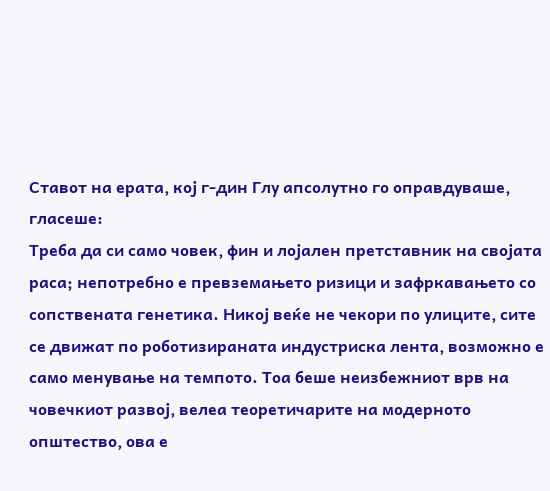Ставот на ерата, кој г-дин Глу апсолутно го оправдуваше, гласеше:
Треба да си само човек, фин и лојален претставник на својата раса; непотребно е превземањето ризици и зафркавањето со сопствената генетика. Никој веќе не чекори по улиците, сите се движат по роботизираната индустриска лента, возможно е само менување на темпото. Тоа беше неизбежниот врв на човечкиот развој, велеа теоретичарите на модерното општество, ова е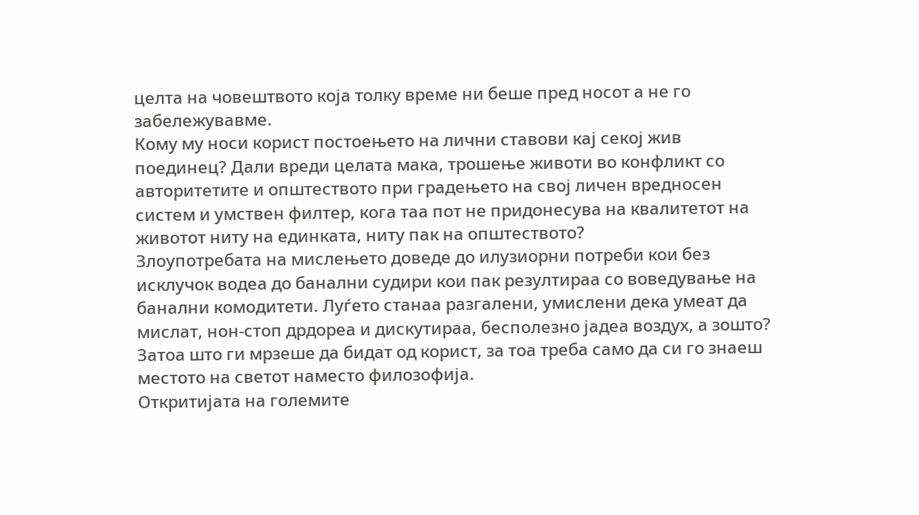целта на човештвото која толку време ни беше пред носот а не го забележувавме.
Кому му носи корист постоењето на лични ставови кај секој жив поединец? Дали вреди целата мака, трошење животи во конфликт со авторитетите и општеството при градењето на свој личен вредносен систем и умствен филтер, кога таа пот не придонесува на квалитетот на животот ниту на единката, ниту пак на општеството?
Злоупотребата на мислењето доведе до илузиорни потреби кои без исклучок водеа до банални судири кои пак резултираа со воведување на банални комодитети. Луѓето станаа разгалени, умислени дека умеат да мислат, нон-стоп дрдореа и дискутираа, бесполезно јадеа воздух, а зошто? Затоа што ги мрзеше да бидат од корист, за тоа треба само да си го знаеш местото на светот наместо филозофија.
Откритијата на големите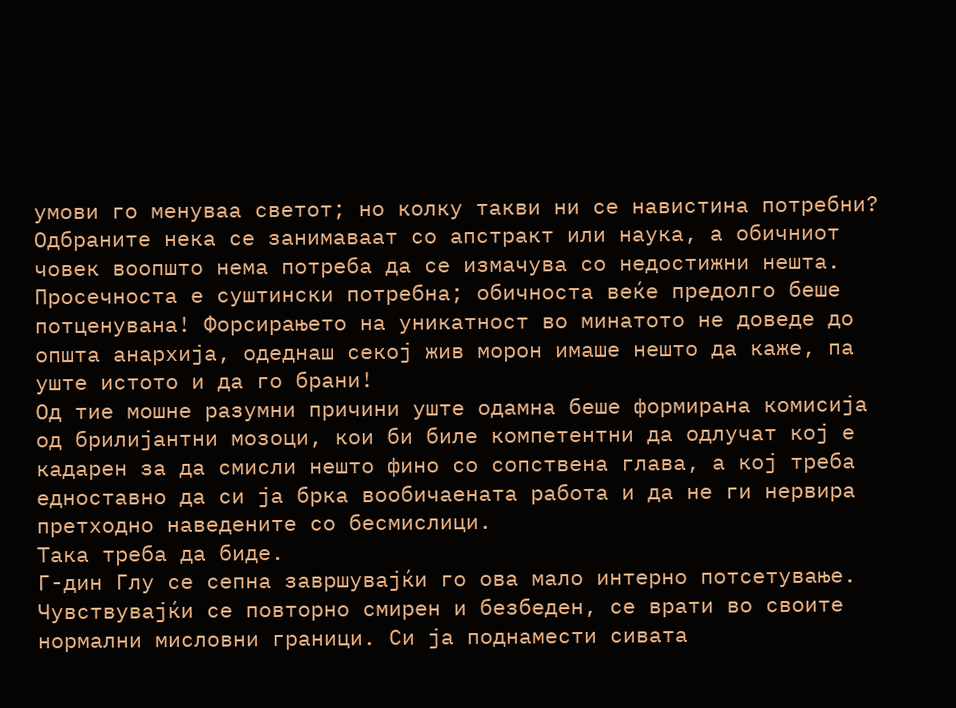умови го менуваа светот; но колку такви ни се навистина потребни? Одбраните нека се занимаваат со апстракт или наука, а обичниот човек воопшто нема потреба да се измачува со недостижни нешта. Просечноста е суштински потребна; обичноста веќе предолго беше потценувана! Форсирањето на уникатност во минатото не доведе до општа анархија, одеднаш секој жив морон имаше нешто да каже, па уште истото и да го брани!
Од тие мошне разумни причини уште одамна беше формирана комисија од брилијантни мозоци, кои би биле компетентни да одлучат кој е кадарен за да смисли нешто фино со сопствена глава, а кој треба едноставно да си ја брка вообичаената работа и да не ги нервира претходно наведените со бесмислици.
Така треба да биде.
Г-дин Глу се сепна завршувајќи го ова мало интерно потсетување.
Чувствувајќи се повторно смирен и безбеден, се врати во своите нормални мисловни граници. Си ја поднамести сивата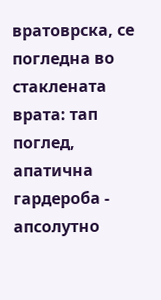вратоврска, се погледна во стаклената врата: тап поглед, апатична гардероба - апсолутно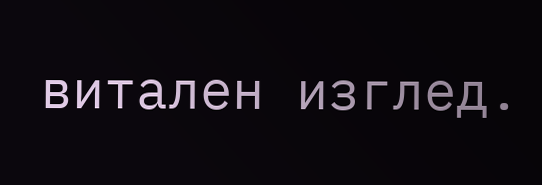витален изглед.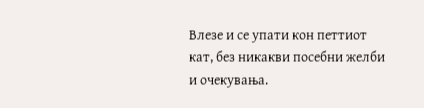Влезе и се упати кон петтиот кат, без никакви посебни желби и очекувања.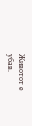Животот е убав.